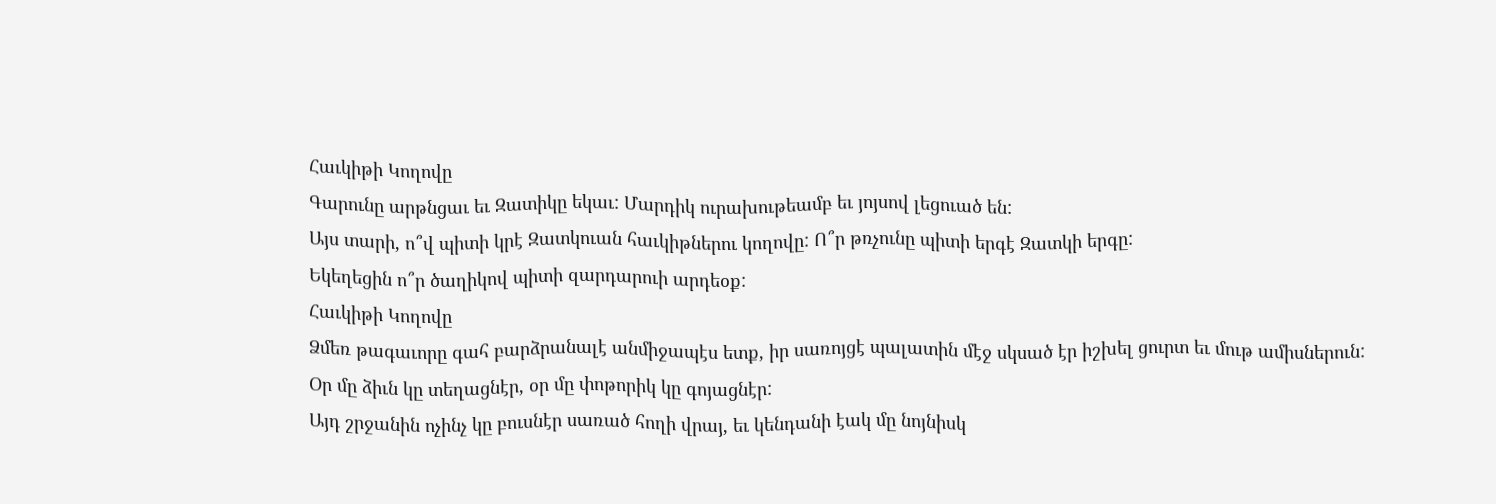Հաւկիթի Կողովը
Գարունը արթնցաւ եւ Զատիկը եկաւ: Մարդիկ ուրախութեամբ եւ յոյսով լեցուած են:
Այս տարի, ո՞վ պիտի կրէ Զատկուան հաւկիթներու կողովը: Ո՞ր թռչունը պիտի երգէ Զատկի երգը:
Եկեղեցին ո՞ր ծաղիկով պիտի զարդարուի արդեօք:
Հաւկիթի Կողովը
Ձմեռ թագաւորը գահ բարձրանալէ անմիջապէս ետք, իր սառոյցէ պալատին մէջ սկսած էր իշխել ցուրտ եւ մութ ամիսներուն:
Օր մը ձիւն կը տեղացնէր, օր մը փոթորիկ կը գոյացնէր:
Այդ շրջանին ոչինչ կը բուսնէր սառած հողի վրայ, եւ կենդանի էակ մը նոյնիսկ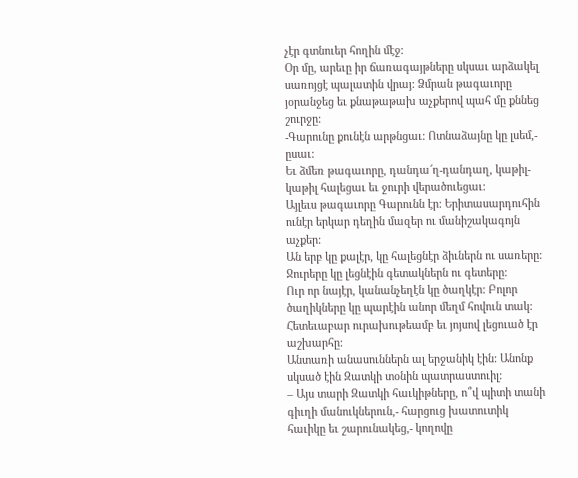չէր գտնուեր հողին մէջ:
Օր մը, արեւը իր ճառագայթները սկսաւ արձակել սառոյցէ պալատին վրայ: Ձմրան թագաւորը յօրանջեց եւ քնաթաթախ աչքերով պահ մը քննեց շուրջը:
-Գարունը քունէն արթնցաւ: Ոտնաձայնը կը լսեմ,- ըսաւ:
Եւ ձմեռ թագաւորը, դանդա՜ղ-դանդաղ, կաթիլ-կաթիլ հալեցաւ եւ ջուրի վերածուեցաւ:
Այլեւս թագաւորը Գարունն էր: Երիտասարդուհին ունէր երկար դեղին մազեր ու մանիշակագոյն աչքեր:
Ան երբ կը քալէր, կը հալեցնէր ձիւներն ու սառերը: Ջուրերը կը լեցնէին գետակներն ու գետերը:
Ուր որ նայէր, կանանչեղէն կը ծաղկէր: Բոլոր ծաղիկները կը պարէին անոր մեղմ հովուն տակ: Հետեւաբար ուրախութեամբ եւ յոյսով լեցուած էր աշխարհը:
Անտառի անասուններն ալ երջանիկ էին: Անոնք սկսած էին Զատկի տօնին պատրաստուիլ:
– Այս տարի Զատկի հաւկիթները, ո՞վ պիտի տանի գիւղի մանուկներուն,- հարցուց խատուտիկ հաւիկը եւ շարունակեց,- կողովը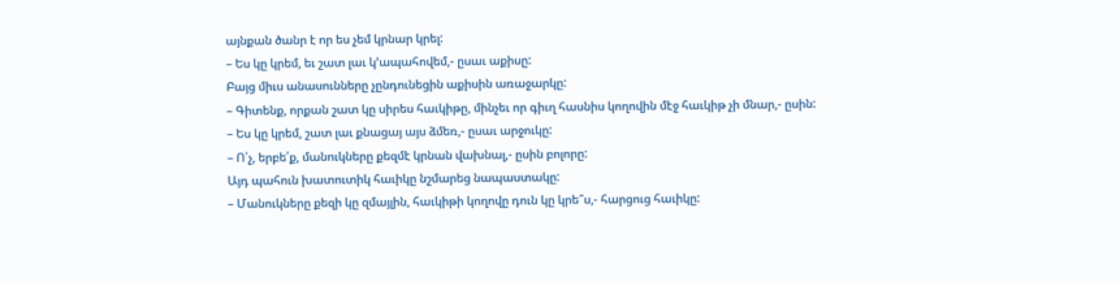այնքան ծանր է որ ես չեմ կրնար կրել:
– Ես կը կրեմ, եւ շատ լաւ կ’ապահովեմ,- ըսաւ աքիսը:
Բայց միւս անասունները չընդունեցին աքիսին առաջարկը:
– Գիտենք, որքան շատ կը սիրես հաւկիթը, մինչեւ որ գիւղ հասնիս կողովին մէջ հաւկիթ չի մնար,- ըսին:
– Ես կը կրեմ, շատ լաւ քնացայ այս ձմեռ,- ըսաւ արջուկը:
– Ո՛չ, երբե՛ք, մանուկները քեզմէ կրնան վախնալ,- ըսին բոլորը:
Այդ պահուն խատուտիկ հաւիկը նշմարեց նապաստակը:
– Մանուկները քեզի կը զմայլին, հաւկիթի կողովը դուն կը կրե՞ս,- հարցուց հաւիկը: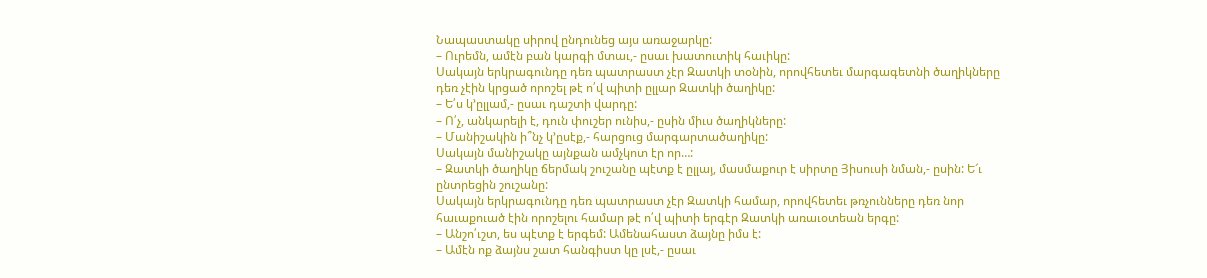Նապաստակը սիրով ընդունեց այս առաջարկը:
– Ուրեմն, ամէն բան կարգի մտաւ,- ըսաւ խատուտիկ հաւիկը:
Սակայն երկրագունդը դեռ պատրաստ չէր Զատկի տօնին, որովհետեւ մարգագետնի ծաղիկները դեռ չէին կրցած որոշել թէ ո՛վ պիտի ըլլար Զատկի ծաղիկը:
– Ե՛ս կ’ըլլամ,- ըսաւ դաշտի վարդը:
– Ո՛չ, անկարելի է, դուն փուշեր ունիս,- ըսին միւս ծաղիկները:
– Մանիշակին ի՞նչ կ’ըսէք,- հարցուց մարգարտածաղիկը:
Սակայն մանիշակը այնքան ամչկոտ էր որ…:
– Զատկի ծաղիկը ճերմակ շուշանը պէտք է ըլլայ, մասմաքուր է սիրտը Յիսուսի նման,- ըսին: Ե՜ւ ընտրեցին շուշանը:
Սակայն երկրագունդը դեռ պատրաստ չէր Զատկի համար, որովհետեւ թռչունները դեռ նոր հաւաքուած էին որոշելու համար թէ ո՛վ պիտի երգէր Զատկի առաւօտեան երգը:
– Անշո՛ւշտ, ես պէտք է երգեմ: Ամենահաստ ձայնը իմս է:
– Ամէն ոք ձայնս շատ հանգիստ կը լսէ,- ըսաւ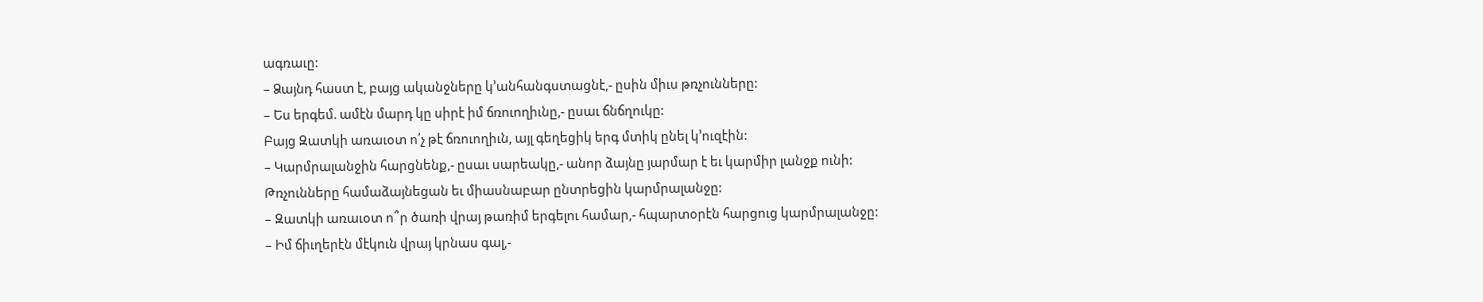ագռաւը:
– Ձայնդ հաստ է, բայց ականջները կ’անհանգստացնէ,- ըսին միւս թռչունները:
– Ես երգեմ. ամէն մարդ կը սիրէ իմ ճռուողիւնը,- ըսաւ ճնճղուկը:
Բայց Զատկի առաւօտ ո՛չ թէ ճռուողիւն, այլ գեղեցիկ երգ մտիկ ընել կ’ուզէին:
– Կարմրալանջին հարցնենք,- ըսաւ սարեակը,- անոր ձայնը յարմար է եւ կարմիր լանջք ունի:
Թռչունները համաձայնեցան եւ միասնաբար ընտրեցին կարմրալանջը:
– Զատկի առաւօտ ո՞ր ծառի վրայ թառիմ երգելու համար,- հպարտօրէն հարցուց կարմրալանջը:
– Իմ ճիւղերէն մէկուն վրայ կրնաս գալ,-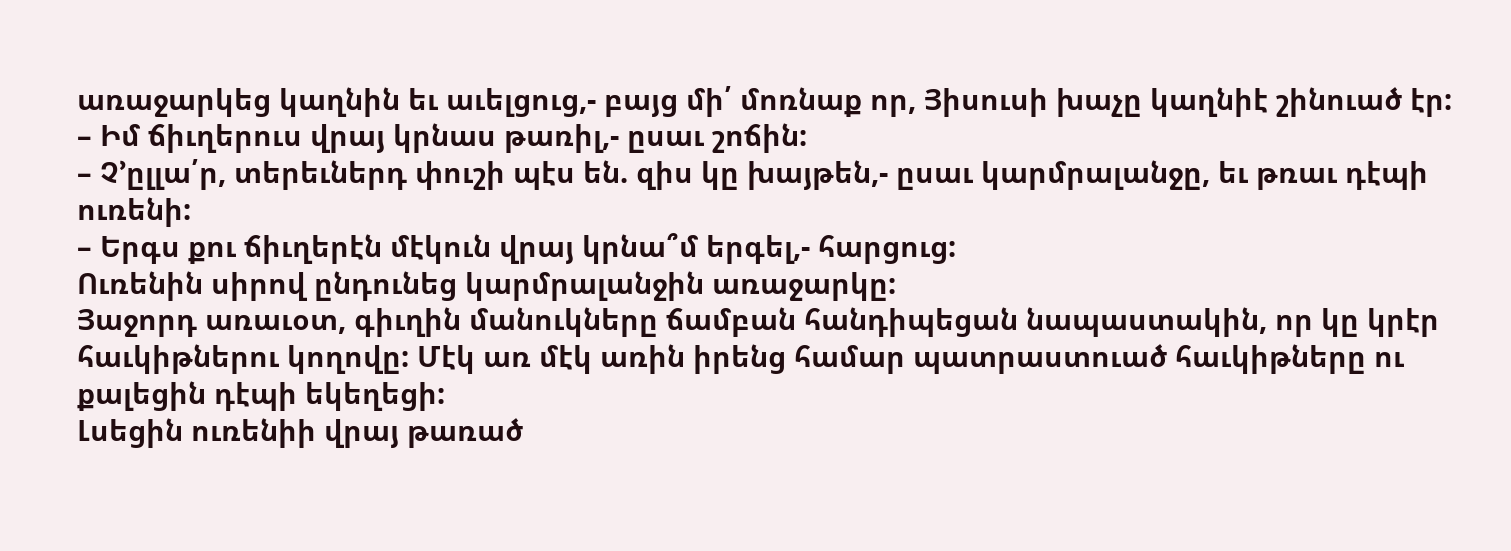առաջարկեց կաղնին եւ աւելցուց,- բայց մի՛ մոռնաք որ, Յիսուսի խաչը կաղնիէ շինուած էր:
– Իմ ճիւղերուս վրայ կրնաս թառիլ,- ըսաւ շոճին:
– Չ’ըլլա՛ր, տերեւներդ փուշի պէս են. զիս կը խայթեն,- ըսաւ կարմրալանջը, եւ թռաւ դէպի ուռենի:
– Երգս քու ճիւղերէն մէկուն վրայ կրնա՞մ երգել,- հարցուց:
Ուռենին սիրով ընդունեց կարմրալանջին առաջարկը:
Յաջորդ առաւօտ, գիւղին մանուկները ճամբան հանդիպեցան նապաստակին, որ կը կրէր հաւկիթներու կողովը: Մէկ առ մէկ առին իրենց համար պատրաստուած հաւկիթները ու քալեցին դէպի եկեղեցի:
Լսեցին ուռենիի վրայ թառած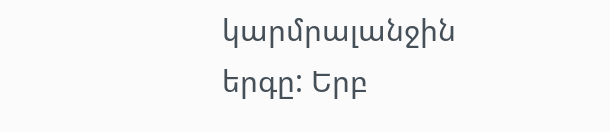կարմրալանջին երգը: Երբ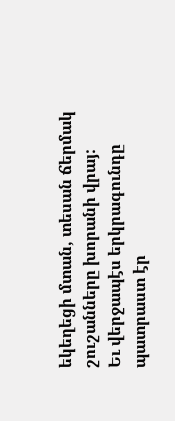եկեղեցի մտան, տեսան ճերմակ շուշանները խորանի վրայ:
Եւ վերջապէս երկրագունդը պատրաստ էր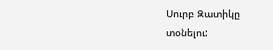Սուրբ Զատիկը տօնելու: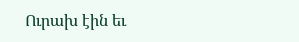Ուրախ էին եւ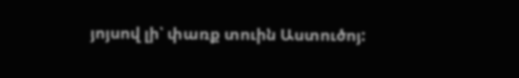յոյսով լի՝ փառք տուին Աստուծոյ: